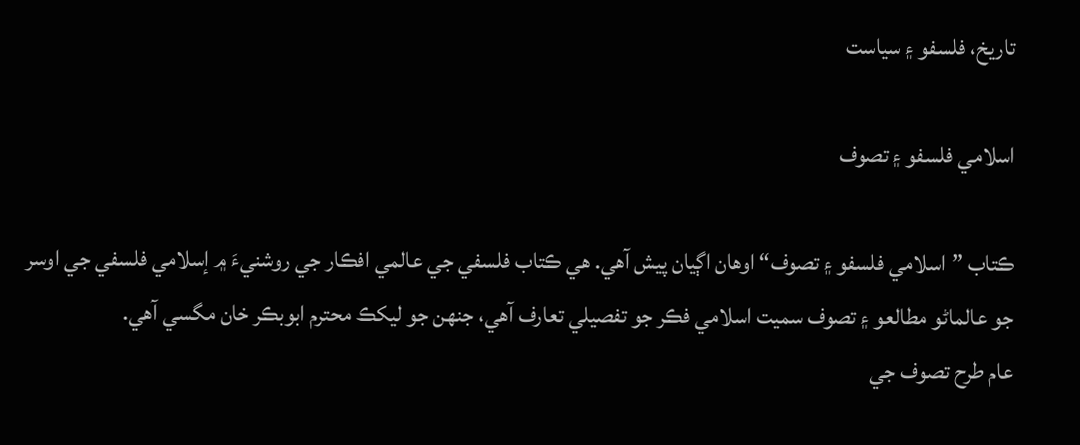تاريخ، فلسفو ۽ سياست

اسلامي فلسفو ۽ تصوف

ڪتاب ”اسلامي فلسفو ۽ تصوف“ اوهان اڳيان پيش آهي. هي ڪتاب فلسفي جي عالمي افڪار جي روشنيءَ ۾ إسلامي فلسفي جي اوسر جو عالماڻو مطالعو ۽ تصوف سميت اسلامي فڪر جو تفصيلي تعارف آهي، جنهن جو ليکڪ محترم ابوبڪر خان مگسي آهي.
عام طرح تصوف جي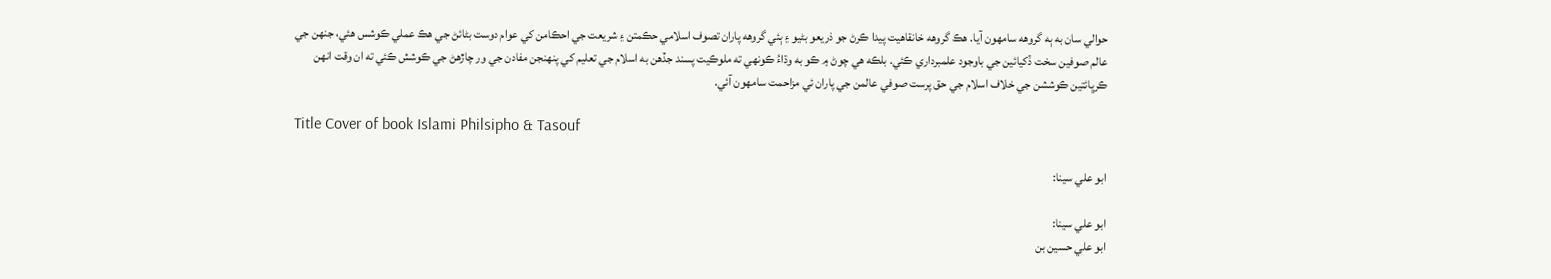حوالي سان به ٻه گروهه سامهون آيا. هڪ گروهه خانقاهيت پيدا ڪرڻ جو ذريعو بڻيو ۽ ٻئي گروهه پاران تصوف اسلامي حڪمتن ۽ شريعت جي احڪامن کي عوام دوست بڻائڻ جي هڪ عملي ڪوشس هئي، جنهن جي عالم صوفين سخت ڏکيائين جي باوجود علمبرداري ڪئي. بلڪه هي چوڻ ۾ ڪو به وڌاءُ ڪونهي ته ملوڪيت پسند جڏهن به اسلام جي تعليم کي پنهنجن مفادن جي ور چاڙهڻ جي ڪوشش ڪئي ته ان وقت انهن ڪرڀائتين ڪوششن جي خلاف اسلام جي حق پرست صوفي عالمن جي پاران ئي مزاحمت سامهون آئي.

Title Cover of book Islami Philsipho & Tasouf

ابو علي سينا:

ابو علي سينا:
ابو علي حسين بن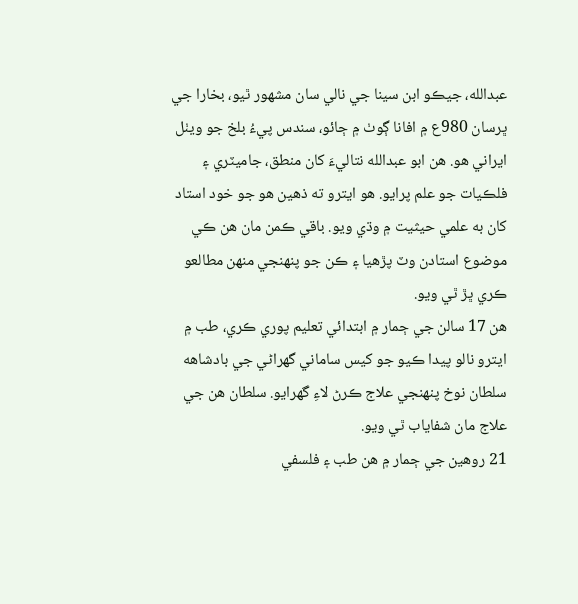عبدالله، جيڪو ابن سينا جي نالي سان مشهور ٿيو، بخارا جي ڀرسان 980ع ۾ افانا ڳوٺ ۾ ڄائو، سندس پيءُ بلخ جو ويٺل ايراني هو. هن ابو عبدالله نتاليءَ کان منطق، جاميٽري ۽ فلڪيات جو علم پرايو. هو ايترو ته ذهين هو جو خود استاد کان به علمي حيثيت ۾ وڌي ويو. باقي ڪمن مان هن ڪي موضوع استادن وٽ پڙهيا ۽ ڪن جو پنهنجي منهن مطالعو ڪري ڀڙ ٿي ويو.
هن 17 سالن جي ڄمار ۾ ابتدائي تعليم پوري ڪري، طب ۾ ايترو نالو پيدا ڪيو جو کيس ساماني گهراڻي جي بادشاهه سلطان نوخ پنهنجي علاج ڪرڻ لاءِ گهرايو. سلطان هن جي علاج مان شفاياب ٿي ويو.
21 روهين جي ڄمار ۾ هن طب ۽ فلسفي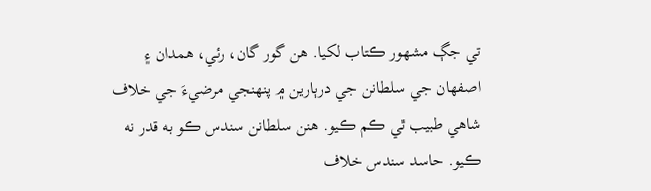تي جڳ مشهور ڪتاب لکيا. هن گور گان، رئي، همدان ۽ اصفهان جي سلطانن جي درٻارين ۾ پنهنجي مرضيءَ جي خلاف شاهي طبيب ٿي ڪم ڪيو. هنن سلطانن سندس ڪو به قدر نه ڪيو. حاسد سندس خلاف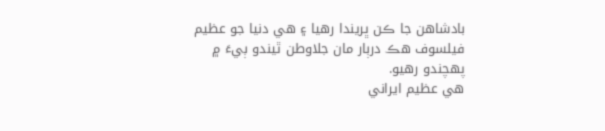بادشاهن جا ڪن ڀريندا رهيا ۽ هي دنيا جو عظيم فيلسوف هڪ درٻار مان جلاوطن ٿيندو ٻيءَ ۾ پهچندو رهيو.
هي عظيم ايراني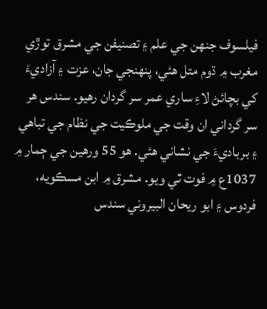فيلسوف جنهن جي علم ۽ تصنيفن جي مشرق توڙي مغرب ۾ ڌوم متل هئي، پنهنجي جان، عزت ۽ آزاديءَ کي بچائڻ لاءِ ساري عمر سر گردان رهيو. سندس هر سر گرداني ان وقت جي ملوڪيت جي نظام جي تباهي ۽ برباديءَ جي نشاني هئي. هو 55 ورهين جي ڄمار ۾ 1037ع ۾ فوت ٿي ويو. مشرق ۾ ابن مسڪويه، فردوس ۽ ابو ريحان البيروني سندس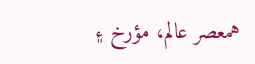همعصر عالم، مؤرخ ۽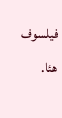فيلسوف هئا.